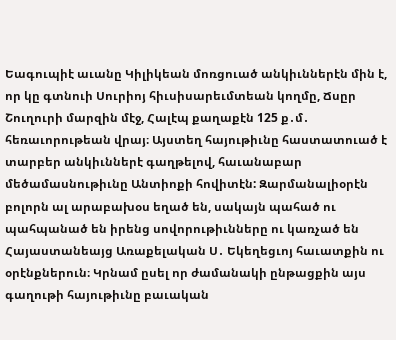Եագուպիէ աւանը Կիլիկեան մոռցուած անկիւններէն մին է, որ կը գտնուի Սուրիոյ հիւսիսարեւմտեան կողմը, Ճսըր Շուղուրի մարզին մէջ, Հալէպ քաղաքէն 125 ք․մ․ հեռաւորութեան վրայ։ Այստեղ հայութիւնը հաստատուած է տարբեր անկիւններէ գաղթելով, հաւանաբար մեծամասնութիւնը Անտիոքի հովիտէն: Զարմանալիօրէն բոլորն ալ արաբախօս եղած են, սակայն պահած ու պահպանած են իրենց սովորութիւնները ու կառչած են Հայաստանեայց Առաքելական Ս․ Եկեղեցւոյ հաւատքին ու օրէնքներուն։ Կրնամ ըսել որ ժամանակի ընթացքին այս գաղութի հայութիւնը բաւական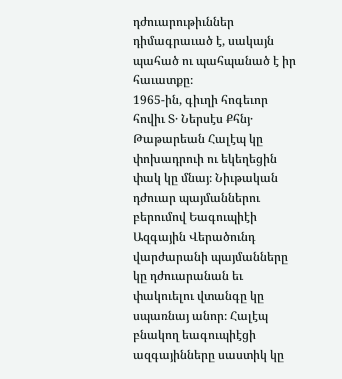դժուարութիւններ դիմագրաւած է, սակայն պահած ու պահպանած է իր հաւատքը։
1965-ին, գիւղի հոգեւոր հովիւ Տ․ Ներսէս Քհնյ․ Թաթարեան Հալէպ կը փոխադրուի ու եկեղեցին փակ կը մնայ։ Նիւթական դժուար պայմաններու բերումով Եագուպիէի Ազգային Վերածունդ վարժարանի պայմանները կը դժուարանան եւ փակուելու վտանգը կը սպառնայ անոր։ Հալէպ բնակող եագուպիէցի ազգայինները սաստիկ կը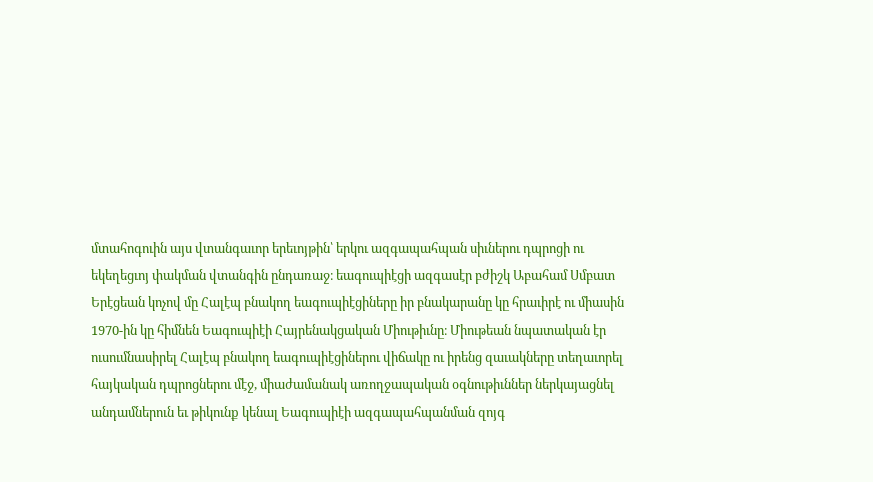մտահոգուին այս վտանգաւոր երեւոյթին՝ երկու ազգապահպան սիւներու դպրոցի ու եկեղեցւոյ փակման վտանգին ընդառաջ։ եագուպիէցի ազգասէր բժիշկ Աբահամ Սմբատ Երէցեան կոչով մը Հալէպ բնակող եագուպիէցիները իր բնակարանը կը հրաւիրէ ու միասին 1970-ին կը հիմնեն Եագուպիէի Հայրենակցական Միութիւնը։ Միութեան նպատական էր ուսումնասիրել Հալէպ բնակող եագուպիէցիներու վիճակը ու իրենց զաւակները տեղաւորել հայկական դպրոցներու մէջ, միաժամանակ առողջապական օգնութիւններ ներկայացնել անդամներուն եւ թիկունք կենալ Եագուպիէի ազգապահպանման զոյգ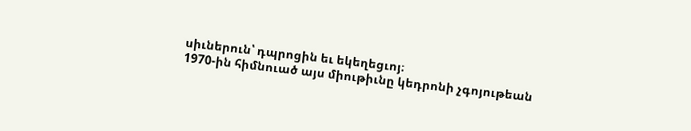սիւներուն՝ դպրոցին եւ եկեղեցւոյ։
1970-ին հիմնուած այս միութիւնը կեդրոնի չգոյութեան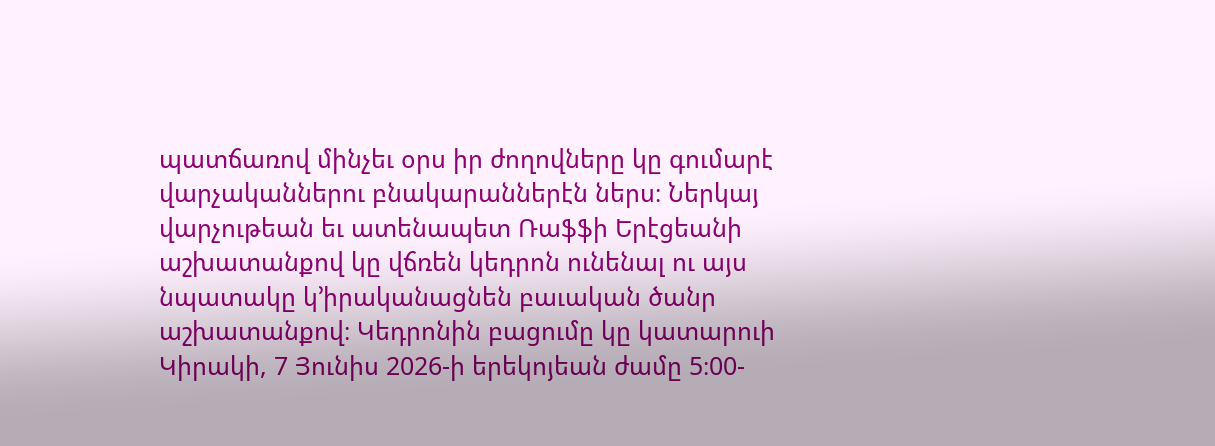պատճառով մինչեւ օրս իր ժողովները կը գումարէ վարչականներու բնակարաններէն ներս։ Ներկայ վարչութեան եւ ատենապետ Ռաֆֆի Երէցեանի աշխատանքով կը վճռեն կեդրոն ունենալ ու այս նպատակը կ՚իրականացնեն բաւական ծանր աշխատանքով։ Կեդրոնին բացումը կը կատարուի Կիրակի, 7 Յունիս 2026-ի երեկոյեան ժամը 5։00-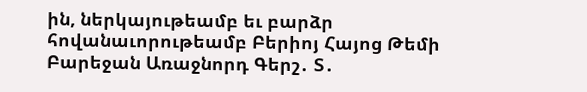ին, ներկայութեամբ եւ բարձր հովանաւորութեամբ Բերիոյ Հայոց Թեմի Բարեջան Առաջնորդ Գերշ․ Տ․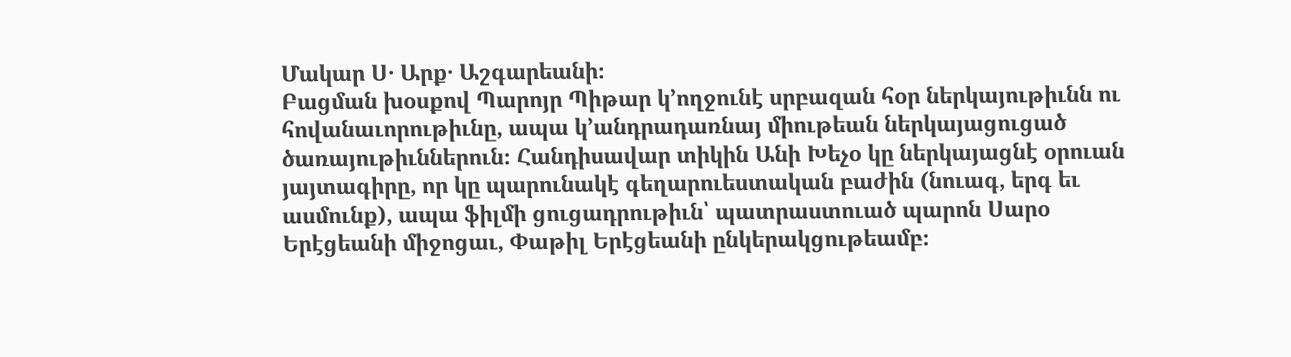Մակար Ս․ Արք․ Աշգարեանի։
Բացման խօսքով Պարոյր Պիթար կ՚ողջունէ սրբազան հօր ներկայութիւնն ու հովանաւորութիւնը, ապա կ՚անդրադառնայ միութեան ներկայացուցած ծառայութիւններուն։ Հանդիսավար տիկին Անի Խեչօ կը ներկայացնէ օրուան յայտագիրը, որ կը պարունակէ գեղարուեստական բաժին (նուագ, երգ եւ ասմունք), ապա ֆիլմի ցուցադրութիւն՝ պատրաստուած պարոն Սարօ Երէցեանի միջոցաւ, Փաթիլ Երէցեանի ընկերակցութեամբ։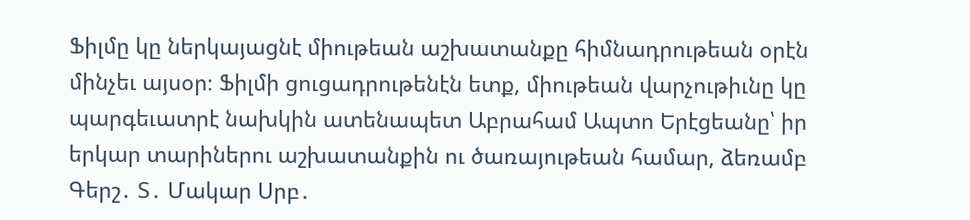Ֆիլմը կը ներկայացնէ միութեան աշխատանքը հիմնադրութեան օրէն մինչեւ այսօր։ Ֆիլմի ցուցադրութենէն ետք, միութեան վարչութիւնը կը պարգեւատրէ նախկին ատենապետ Աբրահամ Ապտո Երէցեանը՝ իր երկար տարիներու աշխատանքին ու ծառայութեան համար, ձեռամբ Գերշ․ Տ․ Մակար Սրբ․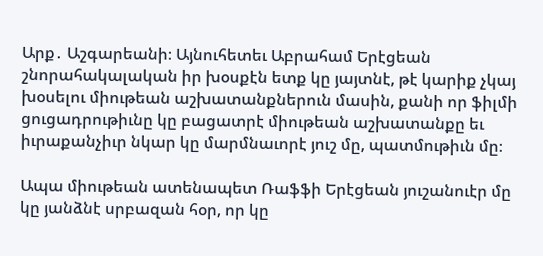Արք․ Աշգարեանի։ Այնուհետեւ Աբրահամ Երէցեան շնորահակալական իր խօսքէն ետք կը յայտնէ, թէ կարիք չկայ խօսելու միութեան աշխատանքներուն մասին, քանի որ ֆիլմի ցուցադրութիւնը կը բացատրէ միութեան աշխատանքը եւ իւրաքանչիւր նկար կը մարմնաւորէ յուշ մը, պատմութիւն մը։

Ապա միութեան ատենապետ Ռաֆֆի Երէցեան յուշանուէր մը կը յանձնէ սրբազան հօր, որ կը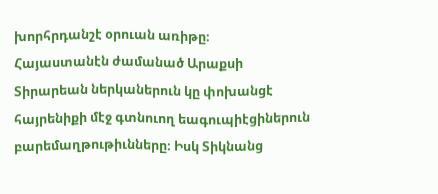խորհրդանշէ օրուան առիթը։
Հայաստանէն ժամանած Արաքսի Տիրարեան ներկաներուն կը փոխանցէ հայրենիքի մէջ գտնուող եագուպիէցիներուն բարեմաղթութիւնները։ Իսկ Տիկնանց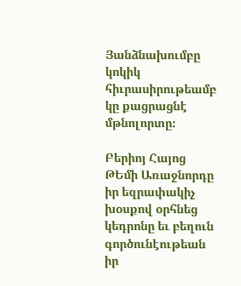Յանձնախումբը կոկիկ հիւրասիրութեամբ կը քացրացնէ մթնոլորտը։

Բերիոյ Հայոց ԹԵմի Առաջնորդը իր եզրափակիչ խօսքով օրհնեց կեդրոնը եւ բեղուն գործունէութեան իր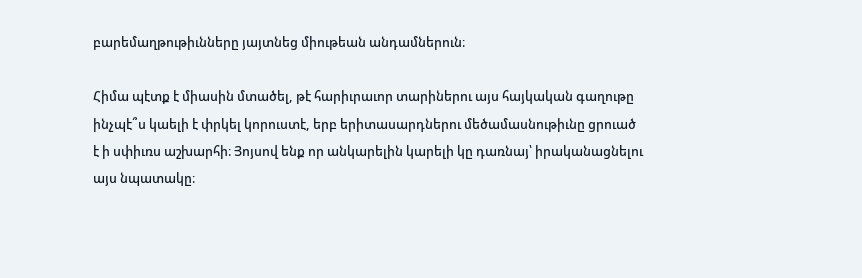բարեմաղթութիւնները յայտնեց միութեան անդամներուն։

Հիմա պէտք է միասին մտածել, թէ հարիւրաւոր տարիներու այս հայկական գաղութը ինչպէ՞ս կաելի է փրկել կորուստէ, երբ երիտասարդներու մեծամասնութիւնը ցրուած է ի սփիւռս աշխարհի։ Յոյսով ենք որ անկարելին կարելի կը դառնայ՝ իրականացնելու այս նպատակը։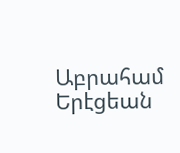Աբրահամ Երէցեան